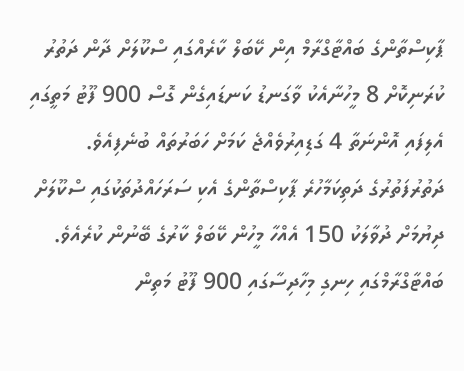ޕާކިސްތާންގެ ބައްޓާގްރާމް އިން ކޭބަލް ކާރެއްގައި ސްކޫލަށް ދާން ދަތުރު ކުރަނިކޮށް 8 މީހުނާއެކު ވާގަނޑު ކަނޑައިގެން ގޮސް 900 ފޫޓު މަތީގައި އެލިފައި އޮންނަތާ 4 ގަޑިއިރުވެއްޖެ ކަމަށް ހަބަރުތައް ބުނެފިއެވެ.
ދަތުރުފަތުރުގެ ދަތިކަމާހުރެ ޕާކިސްތާންގެ އެކި ސަރަހައްދުތަކުގައި ސްކޫލަށް ދިޔުމަށް ދުވާލަކު 150 އެއްހާ މީހުން ކޭބަލް ކާރުގެ ބޭނުން ކުރެއެވެ.
ބައްޓާގްރާމްގައި ހިނގި މިހާދިސާގައި 900 ފޫޓު މަތިން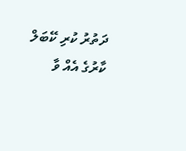ދަތުރު ކުރި ކޭބަލް ކާރުގެ އެއް ވާ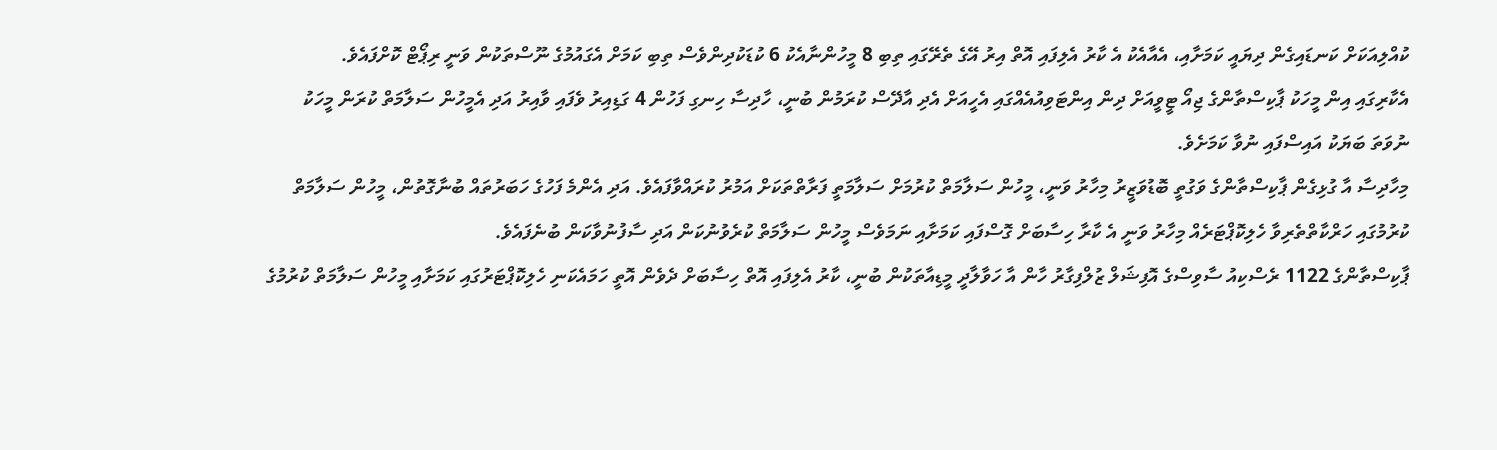ކުއްލިއަކަށް ކަނޑައިގެން ދިޔައީ ކަމަށާއި، އެއާއެކު އެ ކާރު އެލިފައި އޮތް އިރު އޭގެ ތެރޭގައި ތިބި 8 މީހުންނާއެކު 6 ކުޑަކުދިންވެސް ތިބި ކަމަށް އެގައުމުގެ ނޫސްތަކުން ވަނީ ރިޕޯޓް ކޮށްފައެވެ.
އެކާރިގައި އިން މީހަކު ޕާކިސްތާންގެ ޖިއޯ ޓީވީއަށް ދިން އިންޓަވިއުއެއްގައި އެހީއަށް އެދި އާދޭސް ކުރަމުން ބުނީ، ހާދިސާ ހިނގި ފަހުން 4 ގަޑިއިރު ވެފައި ވާއިރު އަދި އެމީހުން ސަލާމަތް ކުރަން މީހަކު ނުވަތަ ބަޔަކު އައިސްފައި ނުވާ ކަމަށެވެ.
މިހާދިސާ އާ ގުޅިގެން ޕާކިސްތާންގެ ވަގުތީ ބޮޑުވަޒީރު މިހާރު ވަނީ، މީހުން ސަލާމަތް ކުރުމަށް ސަލާމަތީ ފަރާތްތަކަށް އަމުރު ކުރައްވާފައެވެ. އަދި އެންމެ ފަހުގެ ހަބަރުތައް ބުނާގޮތުން، މީހުން ސަލާމަތް ކުރުމުގައި ހަރްކާތްތެރިވާ ހެލިކޮޕްޓަރެއް މިހާރު ވަނީ އެ ކާރާ ހިސާބަށް ގޮސްފައި ކަމަށާއި ނަމަވެސް މީހުން ސަލާމަތް ކުރެވުނުކަން އަދި ސާފުނުވާކަން ބުނެފައެވެ.
ޕާކިސްތާންގެ 1122 ރެސްކިއު ސާވިސްގެ އޮފިޝަލް ޒުލްފިގާރު ހާން އާ ހަވާލާދީ މީޑިއާތަކުން ބުނީ، ކާރު އެލިފައި އޮތް ހިސާބަށް ދެވެން އޮތީ ހަމައެކަނި ހެލިކޮޕްޓަރުގައި ކަމަށާއި މީހުން ސަލާމަތް ކުރުމުގެ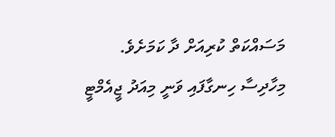މަސައްކަތް ކުރިއަށް ދާ ކަމަށެވެ.
މިހާދިސާ ހިނގާފައި ވަނީ މިއަދު ޖީއެމްޓީ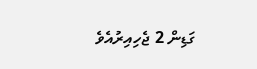ގަޑިން 2 ޖެހިއިރުއެވެ